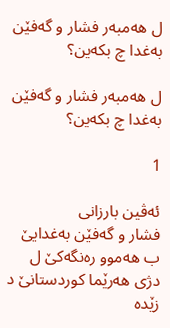ل هه‌مبه‌ر فشار و گه‌فێن به‌غدا چ بكه‌ین؟

ل هه‌مبه‌ر فشار و گه‌فێن به‌غدا چ بكه‌ین؟

1

ئه‌ڤین بارزانی
فشار و گه‌فێن به‌غدایێ ب هه‌موو ره‌نگه‌كێ ل دژی هه‌رێما كوردستانێ د زێده‌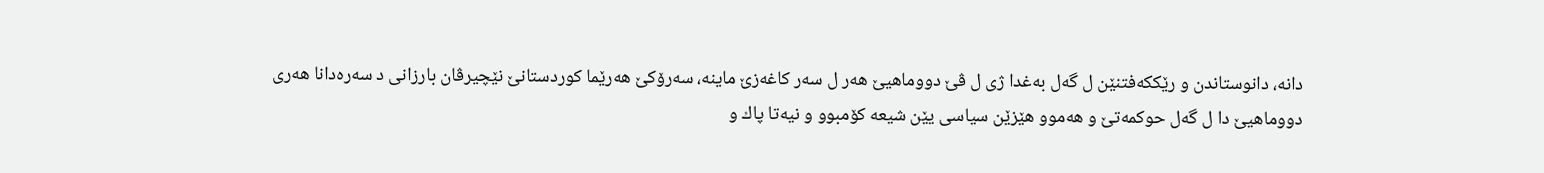دانه‌، دانوستاندن و رێككه‌فتنێن ل گه‌ل به‌غدا ژی ل ڤێ دووماهیێ هه‌ر ل سه‌ر كاغه‌زێ ماینه‌، سه‌رۆكێ هه‌رێما كوردستانێ نێچیرڤان بارزانی د سه‌ره‌دانا هه‌ری دووماهیێ دا ل گه‌ل حوكمه‌تێ و هه‌موو هێزێن سیاسی یێن شیعه‌ كۆمبوو و نیه‌تا پاك و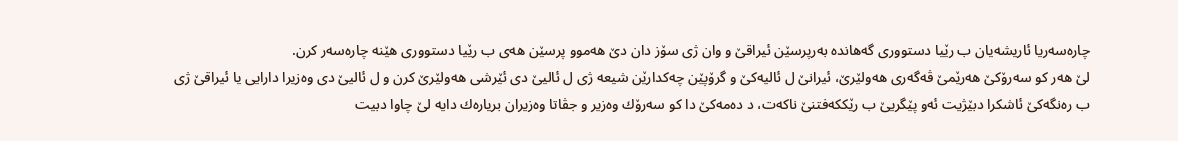چاره‌سه‌ریا ئاریشه‌یان ب رێیا دستووری گه‌هانده‌ به‌رپرسێن ئیراقێ و وان ژی سۆز دان دێ هه‌موو پرسێن هه‌ی ب رێیا دستووری هێنه‌ چاره‌سه‌ر كرن.
لێ هه‌ر كو سه‌رۆكێ هه‌رێمێ ڤه‌گه‌ری هه‌ولێرێ، ئیرانێ ل ئالیه‌كێ و گرۆپێن چه‌كدارێن شیعه‌ ژی ل ئالیێ دی ئێرشی هه‌ولێرێ كرن و ل ئالیێ دی وه‌زیرا دارایی یا ئیراقێ ژی ب ره‌نگه‌كێ ئاشكرا دبێژیت ئه‌و پێگریێ ب رێككه‌فتنێ ناكه‌ت، د ده‌مه‌كێ دا كو سه‌رۆك وه‌زیر و جڤاتا وه‌زیران بریاره‌ك دایه‌ لێ چاوا دبیت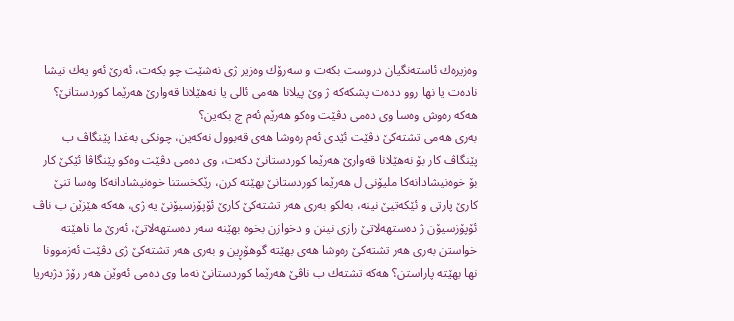وه‌زیره‌ك ئاسته‌نگیان دروست بكه‌ت و سه‌رۆك وه‌زیر ژی نه‌شێت چو بكه‌ت، ئه‌رێ ئه‌و یه‌ك نیشا ناده‌ت یا نها روو دده‌ت پشكه‌كه‌ ژ وێ پیلانا هه‌می ئالی یا نه‌هێلانا قه‌وارێ هه‌رێما كوردستانێ؟ هه‌كه‌ ره‌وش وه‌سا وی ده‌می دڤێت وه‌كو هه‌رێم ئه‌م چ بكه‌ین؟
به‌ری هه‌می تشته‌كێ دڤێت ئێدی ئه‌م ره‌وشا هه‌ی قه‌بوول نه‌كه‌ین، چونكی به‌غدا پێنگاڤ ب پێنگاڤ كار بۆ نه‌هێلانا قه‌وارێ هه‌رێما كوردستانێ دكه‌ت، وی ده‌می دڤێت وه‌كو پێنگاڤا ئێكێ كار بۆ خوه‌نیشادانه‌كا ملیۆنی ل هه‌رێما كوردستانێ بهێته‌ كرن، رێكخستنا خوه‌نیشادانه‌كا وه‌سا تنێ كارێ پارتی و ئێكه‌تیێ نینه‌، به‌لكو به‌ری هه‌ر تشته‌كێ كارێ ئۆپۆزسیۆنێ یه‌ ژی، هه‌كه‌ هێزێن ب ناڤ ئۆپۆزسیۆن ژ ده‌ستهه‌لاتێ رازی نینن و دخوازن بخوه‌ بهێنه‌ سه‌ر ده‌ستهه‌لاتێ، ئه‌رێ ما ناهێته‌ خواستن به‌ری هه‌ر تشته‌كێ ره‌وشا هه‌ی بهێته‌ گوهۆڕین و به‌ری هه‌ر تشته‌كێ ژی دڤێت ئه‌زموونا نها بهێته‌ پاراستن؟ هه‌كه‌ تشته‌ك ب ناڤێ هه‌رێما كوردستانێ نه‌ما وی ده‌می ئه‌وێن هه‌ر رۆژ دژبه‌ریا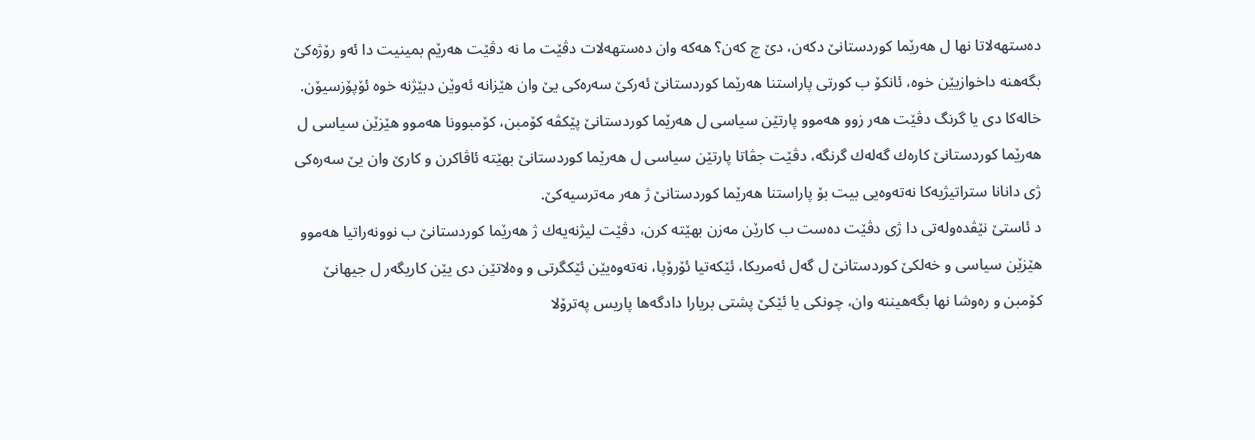ده‌ستهه‌لاتا نها ل هه‌رێما كوردستانێ دكه‌ن، دێ چ كه‌ن؟ هه‌كه‌ وان ده‌ستهه‌لات دڤێت ما نه‌ دڤێت هه‌رێم بمینیت دا ئه‌و رۆژه‌كێ بگه‌هنه‌ داخوازیێن خوه‌، ئانكۆ ب كورتی پاراستنا هه‌رێما كوردستانێ ئه‌ركێ سه‌ره‌كی یێ وان هێزانه‌ ئه‌وێن دبێژنه‌ خوه‌ ئۆپۆزسیۆن.
خاله‌كا دی یا گرنگ دڤێت هه‌ر زوو هه‌موو پارتێن سیاسی ل هه‌رێما كوردستانێ پێكڤه‌ كۆمبن، كۆمبوونا هه‌موو هێزێن سیاسی ل هه‌رێما كوردستانێ كاره‌ك گه‌له‌ك گرنگه‌، دڤێت جڤاتا پارتێن سیاسی ل هه‌رێما كوردستانێ بهێته‌ ئاڤاكرن و كارێ وان یێ سه‌ره‌كی ژی دانانا ستراتیژیه‌كا نه‌ته‌وه‌یی بیت بۆ پاراستنا هه‌رێما كوردستانێ ژ هه‌ر مه‌ترسیه‌كێ.
د ئاستێ نێڤده‌وله‌تی دا ژی دڤێت ده‌ست ب كارێن مه‌زن بهێته‌ كرن، دڤێت لیژنه‌یه‌ك ژ هه‌رێما كوردستانێ ب نوونه‌راتیا هه‌موو هێزێن سیاسی و خه‌لكێ كوردستانێ ل گه‌ل ئه‌مریكا، ئێكه‌تیا ئۆرۆپا، نه‌ته‌وه‌یێن ئێكگرتی و وه‌لاتێن دی یێن كاریگه‌ر ل جیهانێ كۆمبن و ره‌وشا نها بگه‌هیننه‌ وان، چونكی یا ئێكێ پشتی بریارا دادگه‌ها پاریس په‌ترۆلا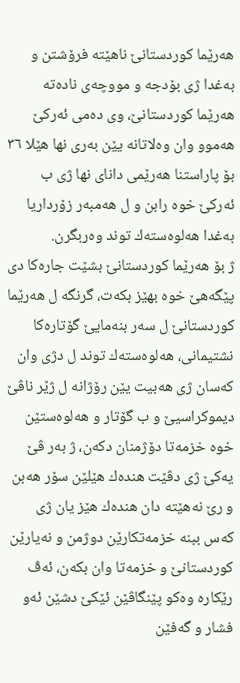هه‌رێما كوردستانێ ناهێته‌ فرۆشتن و به‌غدا ژی بۆدجه‌ و مووچه‌ی ناده‌ته‌ هه‌رێما كوردستانێ، وی ده‌می ئه‌ركێ هه‌موو وان وه‌لاتانه‌ یێن به‌ری نها هێلا ٣٦ بۆ پاراستنا هه‌رێمی دانای نها ژی ب ئه‌ركێ خوه‌ رابن و ل هه‌مبه‌ر زۆرداریا به‌غدا هه‌لوه‌سته‌ك توند وه‌ربگرن.
ژ بۆ هه‌رێما كوردستانێ بشێت جاره‌كا دی پێگه‌هێ خوه‌ بهێز بكه‌ت، گرنگه‌ ل هه‌رێما كوردستانێ ل سه‌ر بنه‌مایێ گۆتاره‌كا نشتیمانی، هه‌لوه‌سته‌ك توند ل دژی وان كه‌سان ژی هه‌بیت یێن رۆژانه‌ ل ژێر ناڤێ دیموكراسیێ و ب گۆتار و هه‌لوه‌ستێن خوه‌ خزمه‌تا دۆژمنان دكه‌ن، ژ به‌ر ڤێ یه‌كێ ژی دڤێت هنده‌ك هێلێن سۆر هه‌بن و رێ نه‌هێته‌ دان هنده‌ك هێز یان ژی كه‌س ببنه‌ خزمه‌تكارێن دوژمن و نه‌یارێن كوردستانێ و خزمه‌تا وان بكه‌ن، ئه‌ڤ رێكاره‌ وه‌كو پێنگاڤێن ئێكێ دشێن ئه‌و فشار و گه‌فێن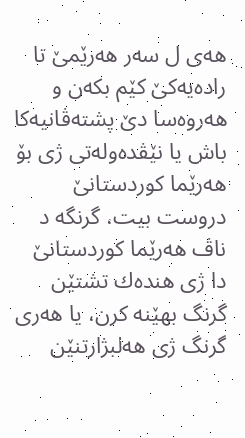هه‌ی ل سه‌ر هه‌رێمێ تا راده‌یه‌كێ كێم بكه‌ن و هه‌روه‌سا دێ پشته‌ڤانیه‌كا باش یا نێڤده‌وله‌تی ژی بۆ هه‌رێما كوردستانێ دروست بیت، گرنگه‌ د ناڤ هه‌رێما كوردستانێ دا ژی هنده‌ك تشتێن گرنگ بهێنه‌ كرن، یا هه‌ری گرنگ ژی هه‌لبژارتنێن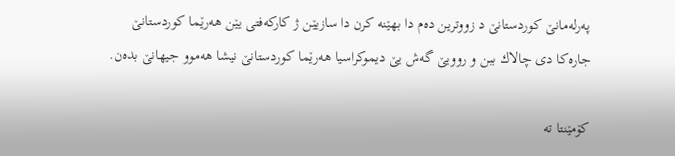په‌رله‌مانێ كوردستانێ د زووترین ده‌م دا بهێنه‌ كرن دا سازیێن ژ كاركه‌فتی یێن هه‌رێما كوردستانێ جاره‌كا دی چالاك ببن و روویێ گه‌ش یێ دیموكراسیا هه‌رێما كوردستانێ نیشا هه‌موو جیهانێ بده‌ن.

کۆمێنتا تە